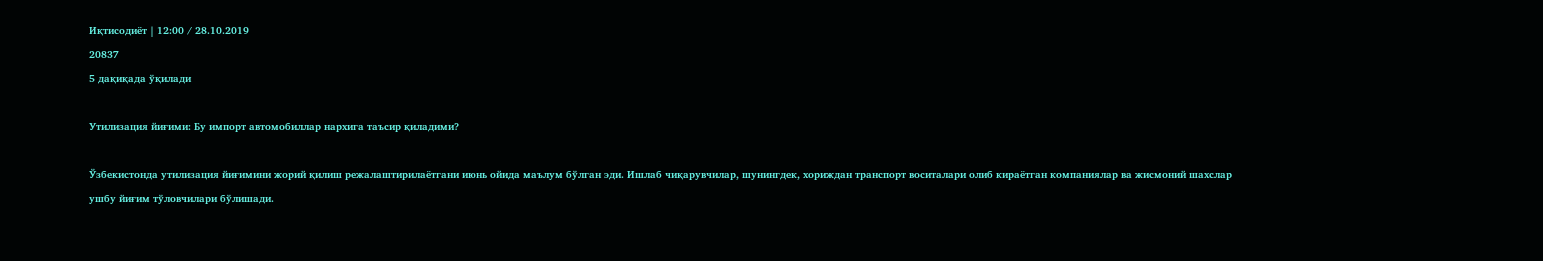Иқтисодиёт | 12:00 / 28.10.2019
20837
5 дақиқада ўқилади

Утилизация йиғими: Бу импорт автомобиллар нархига таъсир қиладими?

Ўзбекистонда утилизация йиғимини жорий қилиш режалаштирилаётгани июнь ойида маълум бўлган эди. Ишлаб чиқарувчилар, шунингдек, хориждан транспорт воситалари олиб кираётган компаниялар ва жисмоний шахслар ушбу йиғим тўловчилари бўлишади.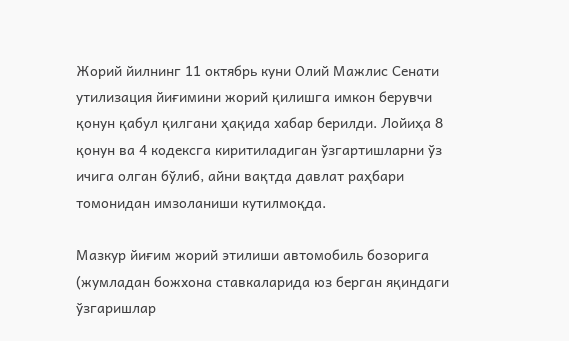Жорий йилнинг 11 октябрь куни Олий Мажлис Сенати утилизация йиғимини жорий қилишга имкон берувчи қонун қабул қилгани ҳақида хабар берилди. Лойиҳа 8 қонун ва 4 кодексга киритиладиган ўзгартишларни ўз ичига олган бўлиб, айни вақтда давлат раҳбари томонидан имзоланиши кутилмоқда.

Мазкур йиғим жорий этилиши автомобиль бозорига (жумладан божхона ставкаларида юз берган яқиндаги ўзгаришлар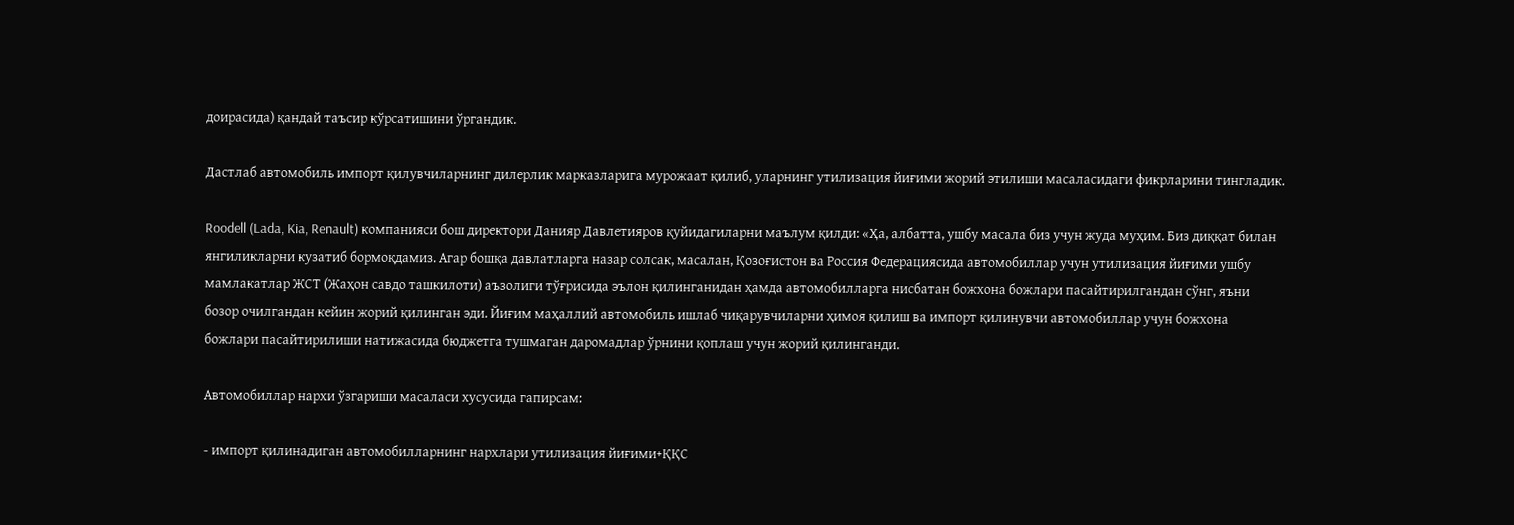доирасида) қандай таъсир кўрсатишини ўргандик.

Дастлаб автомобиль импорт қилувчиларнинг дилерлик марказларига мурожаат қилиб, уларнинг утилизация йиғими жорий этилиши масаласидаги фикрларини тингладик.

Roodell (Lada, Kia, Renault) компанияси бош директори Данияр Давлетияров қуйидагиларни маълум қилди: «Ҳа, албатта, ушбу масала биз учун жуда муҳим. Биз диққат билан янгиликларни кузатиб бормоқдамиз. Агар бошқа давлатларга назар солсак, масалан, Қозоғистон ва Россия Федерациясида автомобиллар учун утилизация йиғими ушбу мамлакатлар ЖСТ (Жаҳон савдо ташкилоти) аъзолиги тўғрисида эълон қилинганидан ҳамда автомобилларга нисбатан божхона божлари пасайтирилгандан сўнг, яъни бозор очилгандан кейин жорий қилинган эди. Йиғим маҳаллий автомобиль ишлаб чиқарувчиларни ҳимоя қилиш ва импорт қилинувчи автомобиллар учун божхона божлари пасайтирилиши натижасида бюджетга тушмаган даромадлар ўрнини қоплаш учун жорий қилинганди.

Автомобиллар нархи ўзгариши масаласи хусусида гапирсам:

- импорт қилинадиган автомобилларнинг нархлари утилизация йиғими+ҚҚС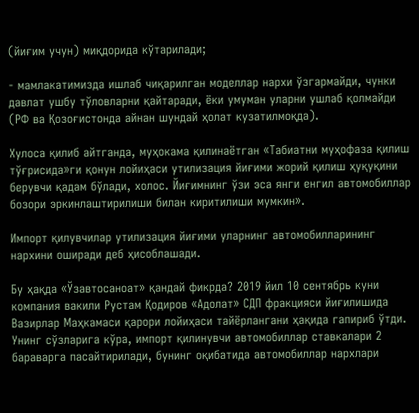(йиғим учун) миқдорида кўтарилади;

- мамлакатимизда ишлаб чиқарилган моделлар нархи ўзгармайди, чунки давлат ушбу тўловларни қайтаради, ёки умуман уларни ушлаб қолмайди (РФ ва Қозоғистонда айнан шундай ҳолат кузатилмоқда).

Хулоса қилиб айтганда, муҳокама қилинаётган «Табиатни муҳофаза қилиш тўғрисида»ги қонун лойиҳаси утилизация йиғими жорий қилиш ҳуқуқини берувчи қадам бўлади, холос. Йиғимнинг ўзи эса янги енгил автомобиллар бозори эркинлаштирилиши билан киритилиши мумкин».

Импорт қилувчилар утилизация йиғими уларнинг автомобилларининг нархини оширади деб ҳисоблашади.

Бу ҳақда «Ўзавтосаноат» қандай фикрда? 2019 йил 10 сентябрь куни компания вакили Рустам Қодиров «Адолат» СДП фракцияси йиғилишида Вазирлар Маҳкамаси қарори лойиҳаси тайёрлангани ҳақида гапириб ўтди. Унинг сўзларига кўра, импорт қилинувчи автомобиллар ставкалари 2 бараварга пасайтирилади, бунинг оқибатида автомобиллар нархлари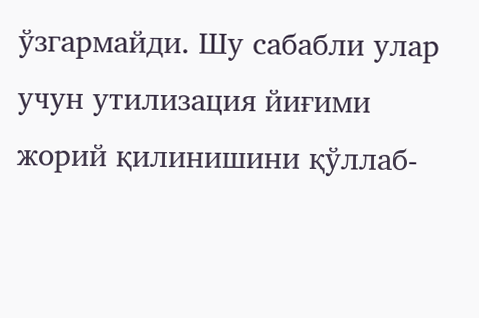ўзгармайди. Шу сабабли улар учун утилизация йиғими жорий қилинишини қўллаб-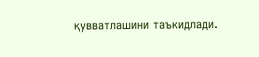қувватлашини таъкидлади.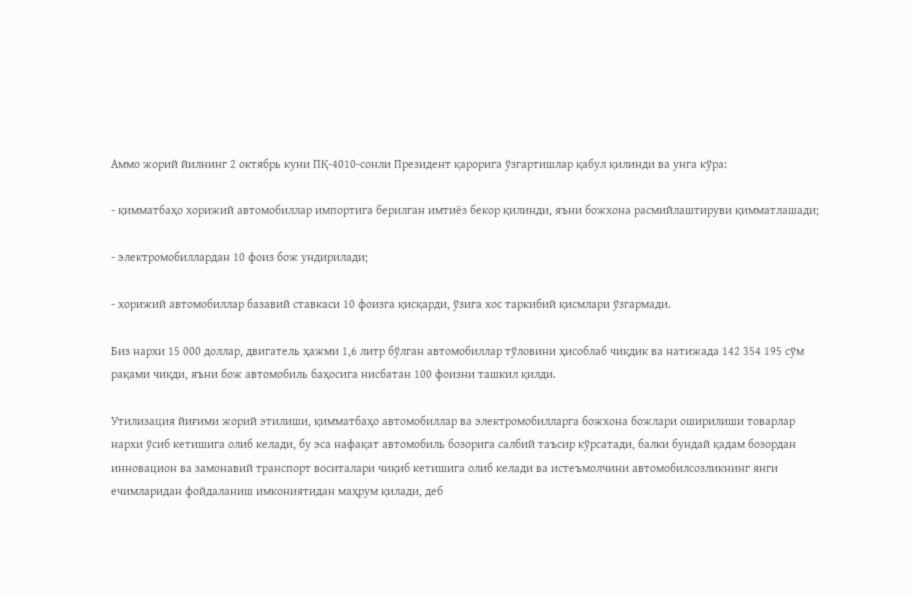Аммо жорий йилнинг 2 октябрь куни ПҚ-4010-сонли Президент қарорига ўзгартишлар қабул қилинди ва унга кўра:

- қимматбаҳо хорижий автомобиллар импортига берилган имтиёз бекор қилинди, яъни божхона расмийлаштируви қимматлашади;

- электромобиллардан 10 фоиз бож ундирилади;

- хорижий автомобиллар базавий ставкаси 10 фоизга қисқарди, ўзига хос таркибий қисмлари ўзгармади.

Биз нархи 15 000 доллар, двигатель ҳажми 1,6 литр бўлган автомобиллар тўловини ҳисоблаб чиқдик ва натижада 142 354 195 сўм рақами чиқди, яъни бож автомобиль баҳосига нисбатан 100 фоизни ташкил қилди.

Утилизация йиғими жорий этилиши, қимматбаҳо автомобиллар ва электромобилларга божхона божлари оширилиши товарлар нархи ўсиб кетишига олиб келади, бу эса нафақат автомобиль бозорига салбий таъсир кўрсатади, балки бундай қадам бозордан инновацион ва замонавий транспорт воситалари чиқиб кетишига олиб келади ва истеъмолчини автомобилсозликнинг янги ечимларидан фойдаланиш имкониятидан маҳрум қилади, деб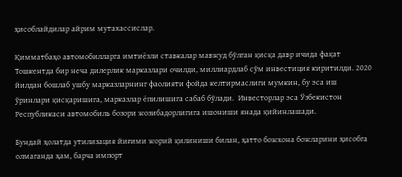ҳисоблайдилар айрим мутахассислар.

Қимматбаҳо автомобилларга имтиёзли ставкалар мавжуд бўлган қисқа давр ичида фақат Тошкентда бир неча дилерлик марказлари очилди, миллиардлаб сўм инвестиция киритилди. 2020 йилдан бошлаб ушбу марказларнинг фаолияти фойда келтирмаслиги мумкин, бу эса иш ўринлари қисқаришига, марказлар ёпилишига сабаб бўлади.  Инвесторлар эса Ўзбекистон Республикаси автомобиль бозори жозибадорлигига ишониши янада қийинлашади.

Бундай ҳолатда утилизация йиғими жорий қилиниши билан, ҳатто божхона божларини ҳисобга олмаганда ҳам, барча импорт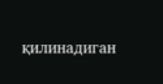қилинадиган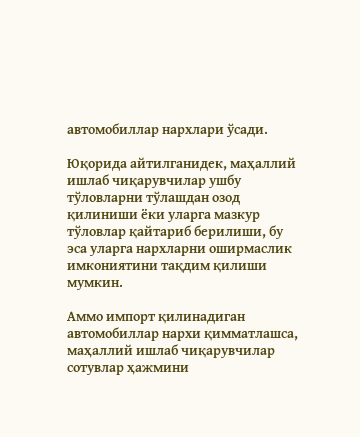автомобиллар нархлари ўсади.

Юқорида айтилганидек, маҳаллий ишлаб чиқарувчилар ушбу тўловларни тўлашдан озод қилиниши ёки уларга мазкур тўловлар қайтариб берилиши, бу эса уларга нархларни оширмаслик имкониятини тақдим қилиши мумкин.

Аммо импорт қилинадиган автомобиллар нархи қимматлашса, маҳаллий ишлаб чиқарувчилар сотувлар ҳажмини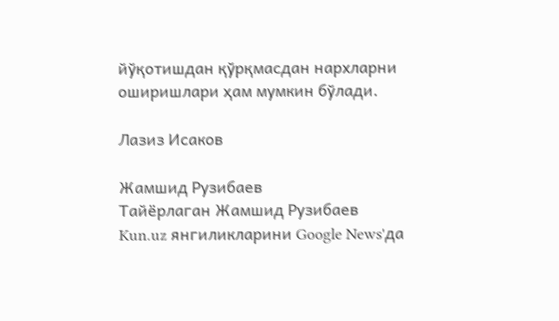йўқотишдан қўрқмасдан нархларни оширишлари ҳам мумкин бўлади.

Лазиз Исаков

Жамшид Рузибаев
Тайёрлаган Жамшид Рузибаев
Kun.uz янгиликларини Google News'да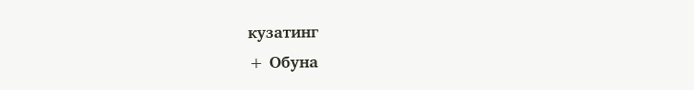кузатинг
+ Обуна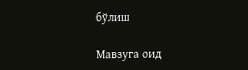бўлиш

Мавзуга оид